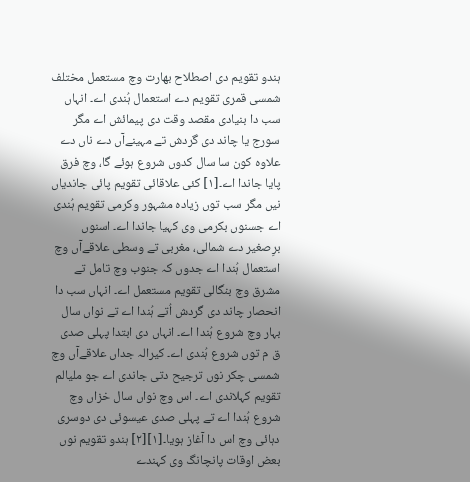ہندو تقویم دی اصطلاح بھارت وچ مستعمل مختلف شمسی قمری تقویم دے استعمال ہُندی اے۔ انہاں سب دا بنیادی مقصد وقت دی پیمائش اے مگر سورج یا چاند دی گردش تے مہینےآں دے ناں دے علاوہ کون سا سال کدوں شروع ہوئے گا، وچ فرق پایا جاندا اے۔[۱] کئی علاقائی تقویم پائی جاندیاں نيں مگر سب توں زیادہ مشہور وکرمی تقویم ہُندی اے جسنوں بکرمی وی کہیا جاندا اے۔ اسنوں برِصغیر دے شمالی، مغربی تے وسطی علاقےآں وچ استعمال ہُندا اے جدوں کہ جنوب وچ تامل تے مشرق وچ بنگالی تقویم مستعمل اے۔ انہاں سب دا انحصار چاند دی گردش اُتے ہُندا اے تے نواں سال بہار وچ شروع ہُندا اے۔ انہاں دی ابتدا پہلی صدی ق م توں شروع ہُندی اے۔ کیرالہ جداں علاقےآں وچ شمسی چکر نوں ترجیح دتی جاندی اے جو ملیالم تقویم کہلاندی اے۔ اس وچ نواں سال خزاں وچ شروع ہُندا اے تے پہلی صدی عیسوئی دی دوسری دہائی وچ اس دا آغاز ہويا۔[۱][۲] ہندو تقویم نوں بعض اوقات پانچانگ وی کہندے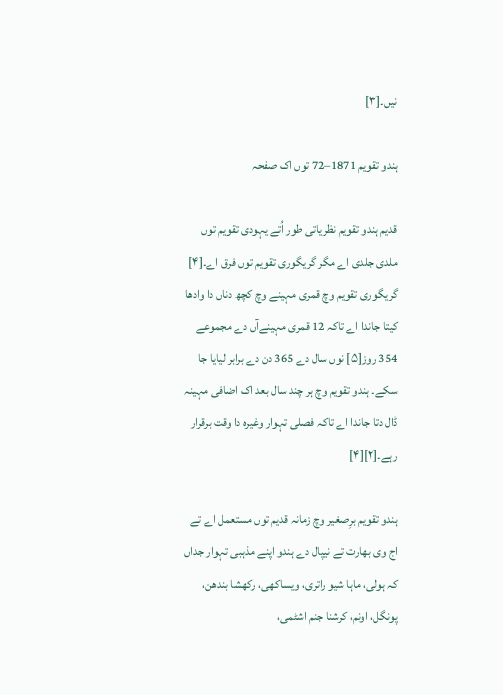نيں۔[۳]

ہندو تقویم 1871–72 توں اک صفحہ

قدیم ہندو تقویم نظریاتی طور اُتے یہودی تقویم توں ملدی جلدی اے مگر گریگوری تقویم توں فرق اے۔[۴] گریگوری تقویم وچ قمری مہینے وچ کچھ دناں دا وادھا کيتا جاندا اے تاکہ 12 قمری مہینےآں دے مجموعے 354 روز[۵] نوں سال دے 365 دن دے برابر لیایا جا سکے۔ ہندو تقویم وچ ہر چند سال بعد اک اضافی مہینہ ڈال دتا جاندا اے تاکہ فصلی تہوار وغیرہ دا وقت برقرار رہے۔[۲][۴]

ہندو تقویم برِصغیر وچ زمانہ قدیم توں مستعمل اے تے اج وی بھارت تے نیپال دے ہندو اپنے مذہبی تہوار جداں کہ ہولی، ماہا شیو راتری، ویساکھی، رکھشا بندھن، پونگل، اونم، کرشنا جنم اشٹمی،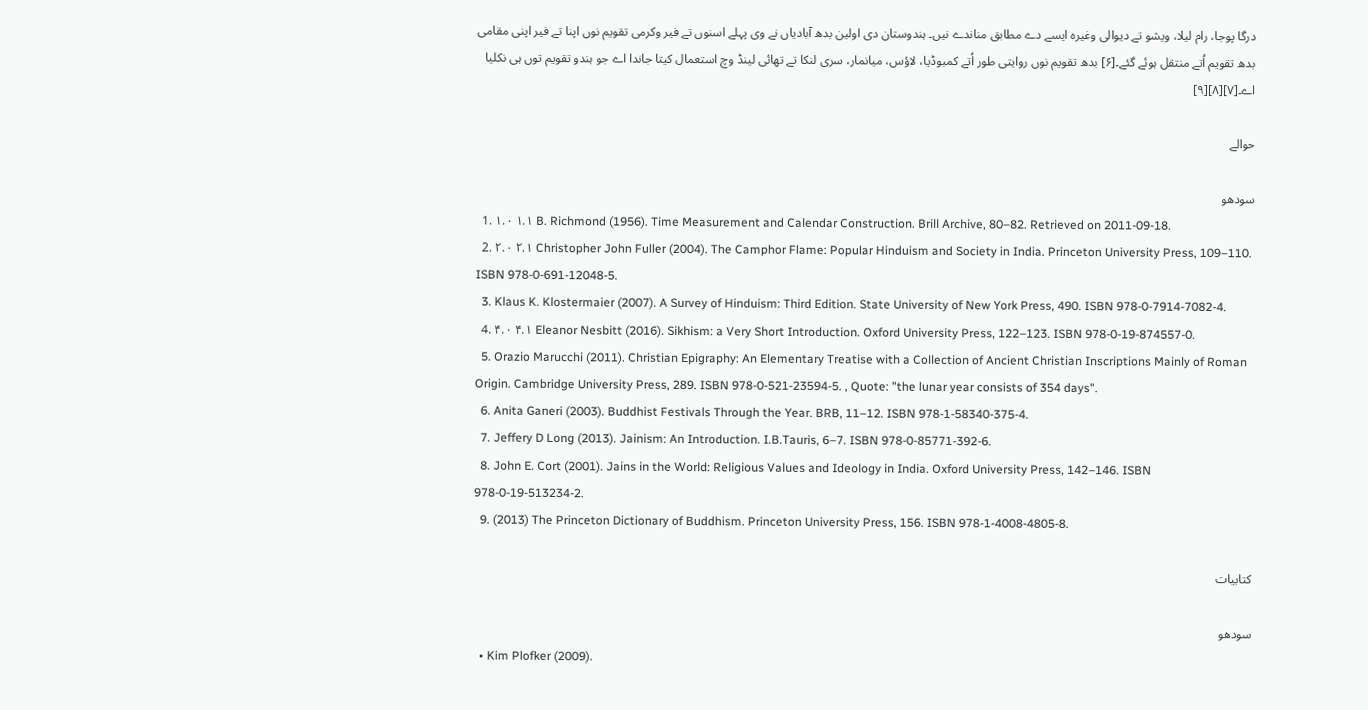درگا پوجا، رام لیلا، ویشو تے دیوالی وغیرہ ايسے دے مطابق مناندے نيں۔ ہندوستان دی اولین بدھ آبادیاں نے وی پہلے اسنوں تے فیر وکرمی تقویم نوں اپنا تے فیر اپنی مقامی بدھ تقویم اُتے منتقل ہوئے گئے۔[۶] بدھ تقویم نوں روايتی طور اُتے کمبوڈیا، لاؤس، میانمار، سری لنکا تے تھائی لینڈ وچ استعمال کيتا جاندا اے جو ہندو تقویم توں ہی نکلیا اے۔[۷][۸][۹]

حوالے

سودھو
  1. ۱.۰ ۱.۱ B. Richmond (1956). Time Measurement and Calendar Construction. Brill Archive, 80–82. Retrieved on 2011-09-18.
  2. ۲.۰ ۲.۱ Christopher John Fuller (2004). The Camphor Flame: Popular Hinduism and Society in India. Princeton University Press, 109–110. ISBN 978-0-691-12048-5.
  3. Klaus K. Klostermaier (2007). A Survey of Hinduism: Third Edition. State University of New York Press, 490. ISBN 978-0-7914-7082-4.
  4. ۴.۰ ۴.۱ Eleanor Nesbitt (2016). Sikhism: a Very Short Introduction. Oxford University Press, 122–123. ISBN 978-0-19-874557-0.
  5. Orazio Marucchi (2011). Christian Epigraphy: An Elementary Treatise with a Collection of Ancient Christian Inscriptions Mainly of Roman Origin. Cambridge University Press, 289. ISBN 978-0-521-23594-5. , Quote: "the lunar year consists of 354 days".
  6. Anita Ganeri (2003). Buddhist Festivals Through the Year. BRB, 11–12. ISBN 978-1-58340-375-4.
  7. Jeffery D Long (2013). Jainism: An Introduction. I.B.Tauris, 6–7. ISBN 978-0-85771-392-6.
  8. John E. Cort (2001). Jains in the World: Religious Values and Ideology in India. Oxford University Press, 142–146. ISBN 978-0-19-513234-2.
  9. (2013) The Princeton Dictionary of Buddhism. Princeton University Press, 156. ISBN 978-1-4008-4805-8.

کتابیات

سودھو
  • Kim Plofker (2009).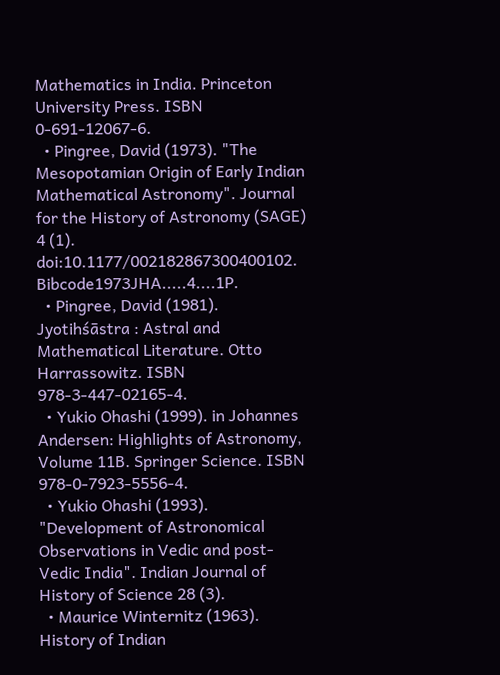Mathematics in India. Princeton University Press. ISBN 0-691-12067-6.
  • Pingree, David (1973). "The Mesopotamian Origin of Early Indian Mathematical Astronomy". Journal for the History of Astronomy (SAGE) 4 (1). doi:10.1177/002182867300400102. Bibcode1973JHA.....4....1P.
  • Pingree, David (1981). Jyotihśāstra : Astral and Mathematical Literature. Otto Harrassowitz. ISBN 978-3-447-02165-4.
  • Yukio Ohashi (1999). in Johannes Andersen: Highlights of Astronomy, Volume 11B. Springer Science. ISBN 978-0-7923-5556-4.
  • Yukio Ohashi (1993). "Development of Astronomical Observations in Vedic and post-Vedic India". Indian Journal of History of Science 28 (3).
  • Maurice Winternitz (1963). History of Indian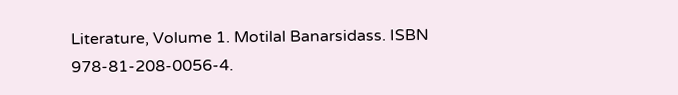Literature, Volume 1. Motilal Banarsidass. ISBN 978-81-208-0056-4.